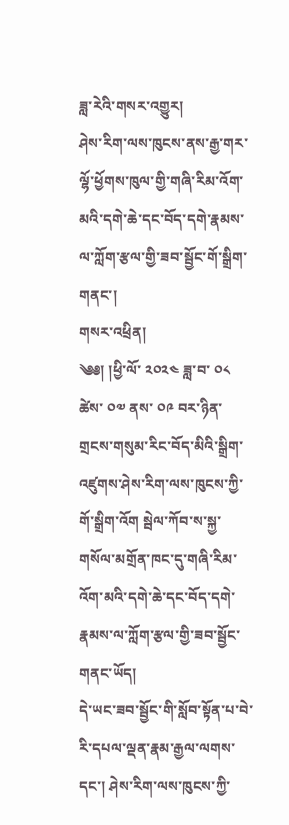ཟླ་རེའི་གསར་འགྱུར།
ཤེས་རིག་ལས་ཁུངས་ནས་རྒྱ་གར་ལྷོ་ཕྱོགས་ཁུལ་གྱི་གཞི་རིམ་འོག་མའི་དགེ་ཆེ་དང་བོད་དགེ་རྣམས་ལ་ཀློག་རྩལ་གྱི་ཟབ་སྦྱོང་གོ་སྒྲིག་གནང་།
གསར་འཕྲིན།
༄༅། །ཕྱི་ལོ་ ༢༠༢༤ ཟླ་བ་ ༠༨ ཚེས་ ༠༧ ནས་ ༠༩ བར་ཉིན་གྲངས་གསུམ་རིང་བོད་མིའི་སྒྲིག་འཛུགས་ཤེས་རིག་ལས་ཁུངས་ཀྱི་གོ་སྒྲིག་འོག སྦེལ་ཀོབ་ས་སྐྱ་གསོལ་མགྲོན་ཁང་དུ་གཞི་རིམ་འོག་མའི་དགེ་ཆེ་དང་བོད་དགེ་རྣམས་ལ་ཀློག་རྩལ་གྱི་ཟབ་སྦྱོང་གནང་ཡོད།
དེ་ཡང་ཟབ་སྦྱོང་གི་སློབ་སྟོན་པ་བེ་རི་དཔལ་ལྡན་རྣམ་རྒྱལ་ལགས་དང་། ཤེས་རིག་ལས་ཁུངས་ཀྱི་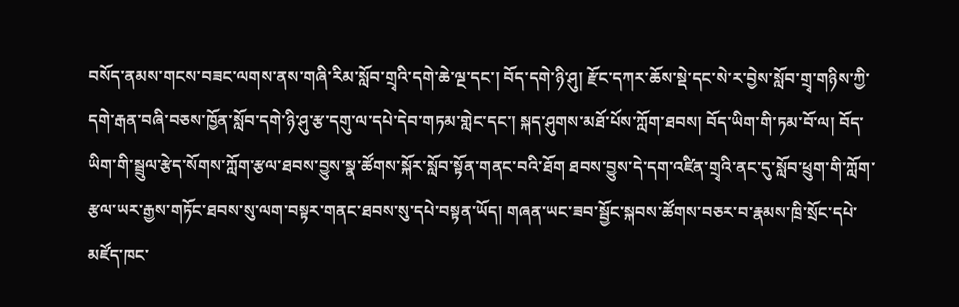བསོད་ནམས་གངས་བཟང་ལགས་ནས་གཞི་རིམ་སློབ་གྲྭའི་དགེ་ཆེ་ལྔ་དང་། བོད་དགེ་ཉི་ཤུ། རྫོང་དཀར་ཆོས་སྡེ་དང་སེ་ར་བྱེས་སློབ་གྲྭ་གཉིས་ཀྱི་དགེ་རྒན་བཞི་བཅས་ཁྱོན་སློབ་དགེ་ཉི་ཤུ་རྩ་དགུ་ལ་དཔེ་དེབ་གཏམ་གླེང་དང་། སྐད་ཤུགས་མཐོ་པོས་ཀློག་ཐབས། བོད་ཡིག་གི་ཏམ་བོ་ལ། བོད་ཡིག་གི་སྦྲུལ་རྩེད་སོགས་ཀློག་རྩལ་ཐབས་བྱུས་སྣ་ཚོགས་སྐོར་སློབ་སྟོན་གནང་བའི་ཐོག ཐབས་བྱུས་དེ་དག་འཛིན་གྲྭའི་ནང་དུ་སློབ་ཕྲུག་གི་ཀློག་རྩལ་ཡར་རྒྱས་གཏོང་ཐབས་སུ་ལག་བསྟར་གནང་ཐབས་སུ་དཔེ་བསྟན་ཡོད། གཞན་ཡང་ཟབ་སྦྱོང་སྐབས་ཚོགས་བཅར་བ་རྣམས་ཁྲི་སྲོང་དཔེ་མཛོད་ཁང་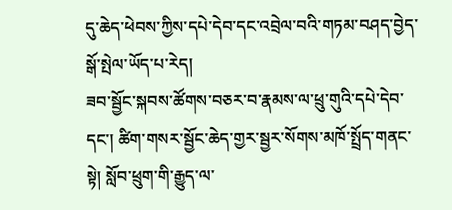དུ་ཆེད་ཕེབས་ཀྱིས་དཔེ་དེབ་དང་འབྲེལ་བའི་གཏམ་བཤད་བྱེད་སྒོ་སྤེལ་ཡོད་པ་རེད།
ཟབ་སྦྱོང་སྐབས་ཚོགས་བཅར་བ་རྣམས་ལ་ཕྲུ་གུའི་དཔེ་དེབ་དང་། ཚིག་གསར་སྦྱོང་ཆེད་གྱར་སྦྱར་སོགས་མཁོ་སྤྲོད་གནང་སྟེ། སློབ་ཕྲུག་གི་རྒྱུད་ལ་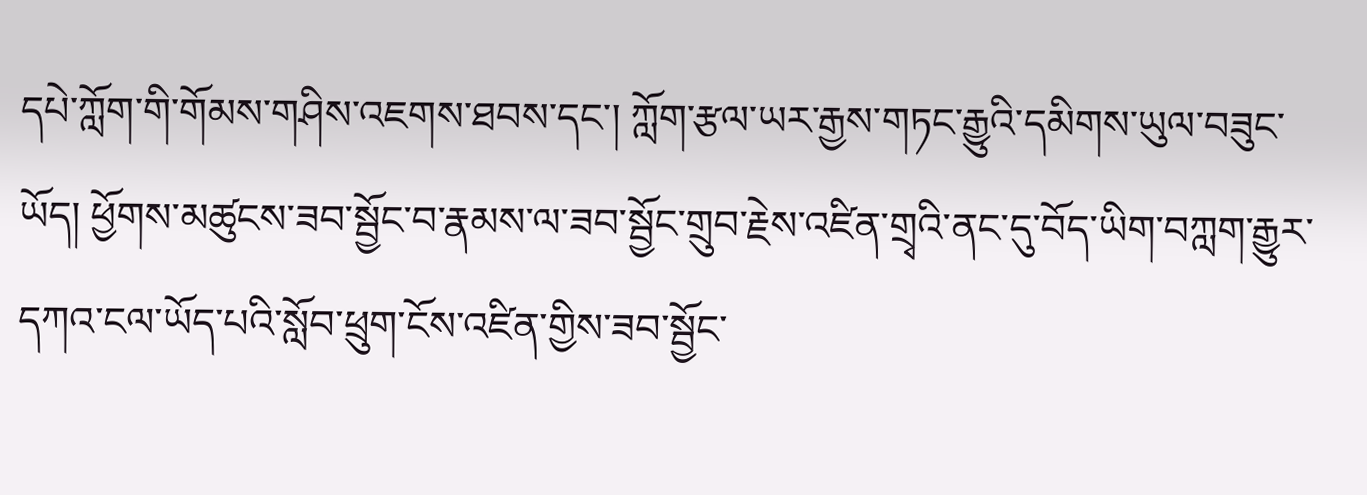དཔེ་ཀློག་གི་གོམས་གཤིས་འཇགས་ཐབས་དང་། ཀློག་རྩལ་ཡར་རྒྱས་གཏང་རྒྱུའི་དམིགས་ཡུལ་བཟུང་ཡོད། ཕྱོགས་མཚུངས་ཟབ་སྦྱོང་བ་རྣམས་ལ་ཟབ་སྦྱོང་གྲུབ་རྗེས་འཛིན་གྲྭའི་ནང་དུ་བོད་ཡིག་བཀླག་རྒྱུར་དཀའ་ངལ་ཡོད་པའི་སློབ་ཕྲུག་ངོས་འཛིན་གྱིས་ཟབ་སྦྱོང་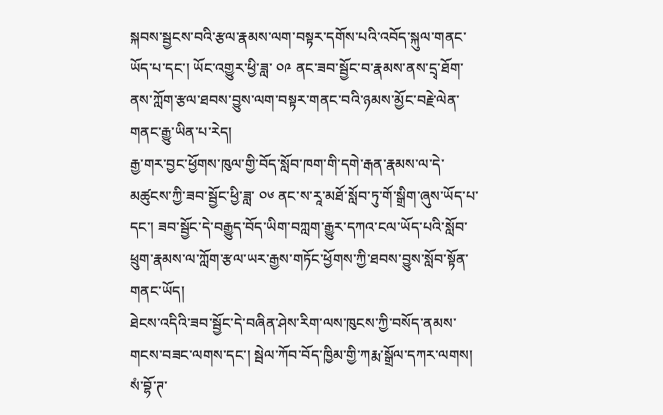སྐབས་སྦྱངས་བའི་རྩལ་རྣམས་ལག་བསྟར་དགོས་པའི་འབོད་སྐུལ་གནང་ཡོད་པ་དང་། ཡོང་འགྱུར་ཕྱི་ཟླ་ ༠༩ ནང་ཟབ་སྦྱོང་བ་རྣམས་ནས་དྲྭ་ཐོག་ནས་ཀློག་རྩལ་ཐབས་བྱུས་ལག་བསྟར་གནང་བའི་ཉམས་མྱོང་བརྗེ་ལེན་གནང་རྒྱུ་ཡིན་པ་རེད།
རྒྱ་གར་བྱང་ཕྱོགས་ཁུལ་གྱི་བོད་སློབ་ཁག་གི་དགེ་རྒན་རྣམས་ལ་དེ་མཚུངས་ཀྱི་ཟབ་སྦྱོང་ཕྱི་ཟླ་ ༠༦ ནང་ས་རཱ་མཐོ་སློབ་ཏུ་གོ་སྒྲིག་ཞུས་ཡོད་པ་དང་། ཟབ་སྦྱོང་དེ་བརྒྱུད་བོད་ཡིག་བཀླག་རྒྱུར་དཀའ་ངལ་ཡོད་པའི་སློབ་ཕྲུག་རྣམས་ལ་ཀློག་རྩལ་ཡར་རྒྱས་གཏོང་ཕྱོགས་ཀྱི་ཐབས་བྱུས་སློབ་སྟོན་གནང་ཡོད།
ཐེངས་འདིའི་ཟབ་སྦྱོང་དེ་བཞིན་ཤེས་རིག་ལས་ཁུངས་ཀྱི་བསོད་ནམས་གངས་བཟང་ལགས་དང་། སྦེལ་ཀོབ་བོད་ཁྱིམ་གྱི་ཀརྨ་སྒྲོལ་དཀར་ལགས། སཾ་བྷོ་ཊ་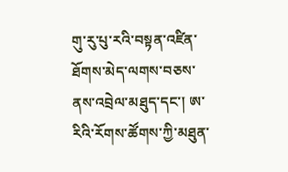གུ་རུ་པུ་རའི་བསྟན་འཛིན་ཐོགས་མེད་ལགས་བཅས་ནས་འབྲེལ་མཐུད་དང་། ཨ་རིའི་རོགས་ཚོགས་ཀྱི་མཐུན་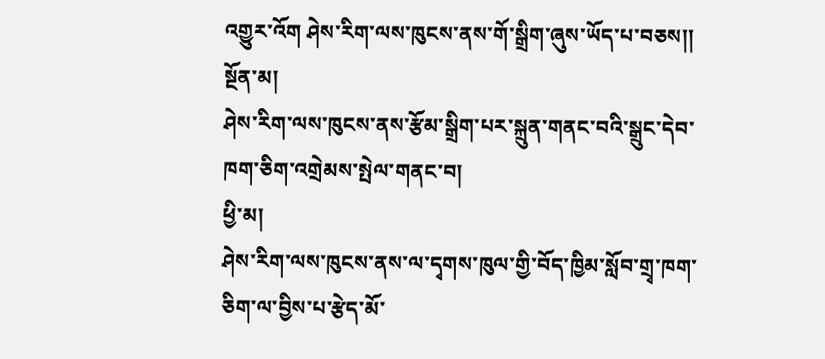འགྱུར་འོག ཤེས་རིག་ལས་ཁུངས་ནས་གོ་སྒྲིག་ཞུས་ཡོད་པ་བཅས།།
སྔོན་མ།
ཤེས་རིག་ལས་ཁུངས་ནས་རྩོམ་སྒྲིག་པར་སྐྲུན་གནང་བའི་སྒྲུང་དེབ་ཁག་ཅིག་འགྲེམས་སྤེལ་གནང་བ།
ཕྱི་མ།
ཤེས་རིག་ལས་ཁུངས་ནས་ལ་དྭགས་ཁུལ་གྱི་བོད་ཁྱིམ་སློབ་གྲྭ་ཁག་ཅིག་ལ་བྱིས་པ་རྩེད་མོ་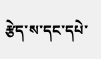རྩེད་ས་དང་དཔེ་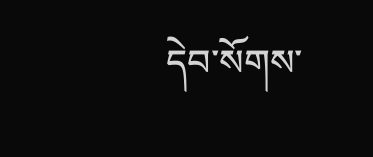དེབ་སོགས་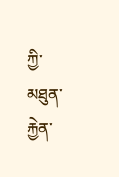ཀྱི་མཐུན་རྐྱེན་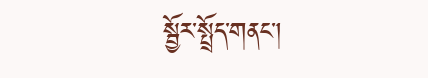སྦྱོར་སྤྲོད་གནང་།